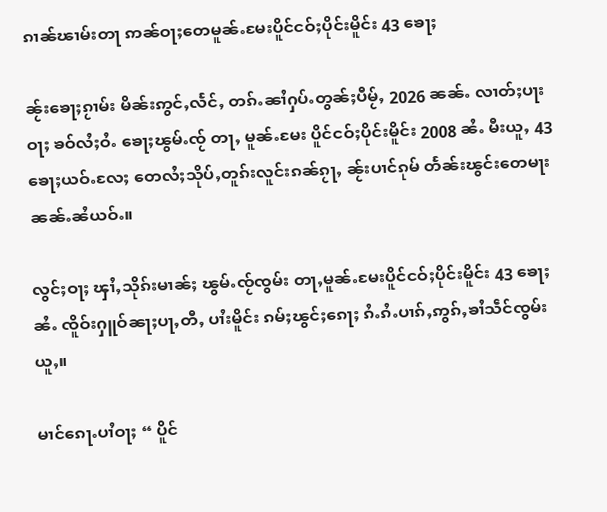ၵၢၼ်ၽၢမ်းတႃ ဢၼ်ဝႃႈတေမူၼ်ႉမႄးပိူင်ငဝ်ႈပိုင်းမိူင်း 43 ၶေႃႈ

ၼႂ်းၶေႃႈၵႂၢမ်း မိၼ်းဢွင်ႇလႅင်ႇ တၵ်ႉၼၢႆႁပ်ႉတွၼ်ႈပီမႂ်ႇ 2026 ၼၼ်ႉ လၢတ်ႈပႃးဝႃႈ ၶဝ်လႆႈဝႆႉ ၶေႃႈၽွမ်ႉၸႂ် တႃႇ မူၼ်ႉမႄး ပိူင်ငဝ်ႈပိုင်းမိူင်း 2008 ၼႆႉ မီးယူႇ 43 ၶေႃႈယဝ်ႉလႄႈ တေလႆႈသိုပ်ႇတူၵ်းလူင်းၵၼ်ၵႂႃႇ ၼႂ်းပၢင်ၵုမ် တႅၼ်းၽွင်းတေမႃးၼၼ်ႉၼႆယဝ်ႉ။

လွင်ႈဝႃႈ ၾၢႆႇသိုၵ်းမၢၼ်ႈ ၽွမ်ႉၸႂ်ၸွမ်း တႃႇမူၼ်ႉမႄးပိူင်ငဝ်ႈပိုင်းမိူင်း 43 ၶေႃႈၼႆႉ ၸိူဝ်းႁူဝ်ၼႃႈပႃႇတီႇ ပၢႆးမိူင်း ၵမ်ႈၽွင်ႈၵေႃႈ ၵႆႉၵႆႉပၢၵ်ႇဢွၵ်ႇၶၢႆသဵင်ၸွမ်းယူႇ။

မၢင်ၵေႃႉပၢႆဝႃႈ “ ပိူင်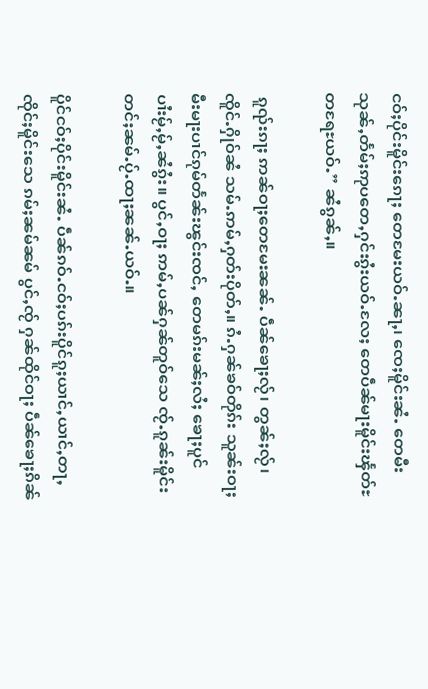ငဝ်ႈပိုင်းမိူင်းၵေႃႈ တေမႄးယဝ်ႉၼႃႇ၊ ၸေႈမိူင်းၼႆႉ တေမီးသုၼ်ႇတႅမ်ႈဢုပတေႇႁင်းၵွႆးယဝ်ႉလႄႈ တေပဵၼ်မႃးမိူင်းၾႅတ်ႊတရႄႊယဝ်ႉ” ၼႆၵွၼ်ႇ။

 ၵူၺ်းၵႃႈ ဢၼ်ဝႃႈတေမႄးၼၼ်ႉ ပဵၼ်ၶေႃႈလႂ်၊ တွၼ်ႈလႂ်၊ ၸိူင်ႉႁိုဝ်ၼႆ သမ်ႉဢမ်ႇႁတ်းပိုတ်ႇ။ ၵႆႉႁၼ်ၶဝ်တိုၵ်း သူၼ်းဝႃႈ မီးမႃးပၢင်ၵုမ်တႅၼ်းၽွင်းၸင်ႇ တေမၵ်းမၼ်ႈလႆႈ ၶေႃႈပူင်ပၢႆးမႂ်ႇမႂ်ႇၼႆၵွႆး။ ပွင်ႇဝႃႈ ဢမ်ႇပၼ်ႁၼ်တူဝ်သေ ၸႂ်ႉၵူၼ်းမိူင်းတင်ႈၼမ်ႉပႂ်ႉထႃႈၼၼ်ႉယဝ်ႉ။

ပိူင်ငဝ်ႈပိုင်းမိူင်းၼႆႉ ပဵၼ်ၵဝ်ႉငဝ်ႈပၵ်းပိူင်ၵူႈယၢင်ႇယၢင်ႇတႃႇၸိုင်ႈမိူင်းသေ ၵမ်ႈၼမ်ၼမ် ပွင်ႇၸႂ် ႁၼ်ထိုင်ဝႃႈ ပဵၼ်ၶေႃႈၵိၼ်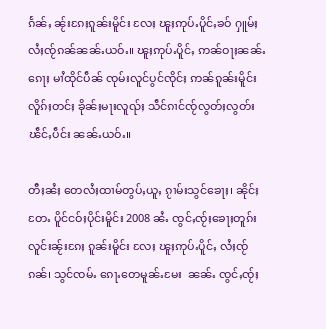ၵႅၼ်ႇ ၼႂ်းၵႄႈၵူၼ်းမိူင်း လႄႈ ၽူႈဢုပ်ႉပိူင်ႇၶဝ် ႁူမ်ႈလႆႈၸႂ်ၵၼ်ၼၼ်ႉယဝ်ႉ။ ၽူႈဢုပ်ႉပိူင်ႇ ဢၼ်ဝႃႈၼၼ်ႉၵေႃႈ မၢႆထိုင်ပဵၼ် ၸုမ်းလူင်ပွင်ၸိုင်ႈ ဢၼ်ၵူၼ်းမိူင်းလိူၵ်ႈတင်ႈ ၶိုၼ်ႈမႃးလူၺ်ႈ သဵင်ၵၢင်ၸႂ်လွတ်ႈလွတ်း ၽဵင်ႇပဵင်း ၼၼ်ႉယဝ်ႉ။

တီႈၼႆႈ တေလႆႈထၢမ်တွပ်ႇယူႇ ၵႂၢမ်းသွင်ၶေႃႈ၊ ၼိုင်ႈတႄႉ ပိူင်ငဝ်ႈပိုင်းမိူင်း 2008 ၼႆႉ ၸွင်ႇၸႂ်ႈၶေႃႈတူၵ်းလူင်းၼႂ်းၵႄႈ ၵူၼ်းမိူင်း လႄႈ ၽူႈဢုပ်ႉပိူင်ႇ လႆႈၸႂ်ၵၼ်၊ သွင်ၸမ်ႉ ၵေႃႉတေမူၼ်ႉမႄး  ၼၼ်ႉ ၸွင်ႇၸႂ်ႈ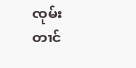ၸုမ်းတၢင်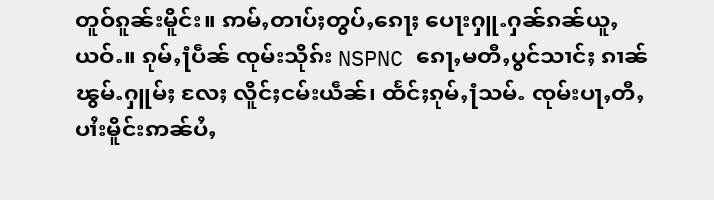တူဝ်ၵူၼ်းမိူင်း။ ဢမ်ႇတၢပ်ႈတွပ်ႇၵေႃႈ ပေႃးႁူႉႁၼ်ၵၼ်ယူႇယဝ်ႉ။ ၵုမ်ႇ႞ပဵၼ် ၸုမ်းသိုၵ်း NSPNC ၵေႃႇမတီႇပွင်သၢင်ႈ ၵၢၼ်ၽွမ်ႉႁူမ်ႈ လႄႈ လိူင်ႈငမ်းယဵၼ်၊ ထႅင်ႈၵုမ်ႇ႞သမ်ႉ ၸုမ်းပႃႇတီႇပၢႆးမိူင်းဢၼ်ပႆႇ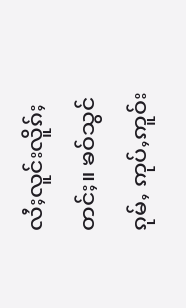လႆႈလူင်းလိူၵ်ႈတင်ႈ။ ၶဝ်သွင်ၵုမ်ႇ ဢုပ်ႇဢူဝ်း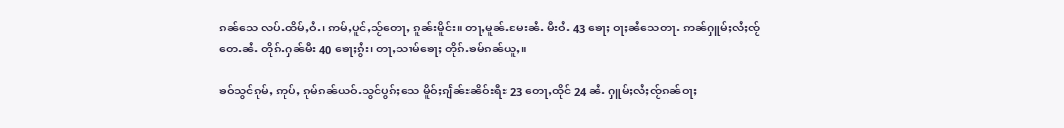ၵၼ်သေ လပ်ႉထိမ်ႇဝႆႉ၊ ဢမ်ႇပူင်ႇသႂ်တေႃႇ ၵူၼ်းမိူင်း။ တႃႇမူၼ်ႉမႄးၼႆႉ မီးဝႆႉ 43 ၶေႃႈ ဝႃႈၼႆသေတႃႉ ဢၼ်ႁူမ်ႈလႆႈၸႂ်တေႉၼႆႉ တိုၵ်ႉႁၼ်မီး 40 ၶေႃႈၵွႆး၊ တႃႇသၢမ်ၶေႃႈ တိုၵ်ႉၶမ်ၵၼ်ယူႇ။

ၶဝ်သွင်ၵုမ်ႇ ဢုပ်ႇ ၵုမ်ၵၼ်ယဝ်ႉသွင်ပွၵ်ႈသေ မိူဝ်ႈၵျႅၼ်ႊၼိဝ်ႊရီႊ 23 တေႃႇထိုင် 24 ၼႆႉ ႁူမ်ႈလႆႈၸႂ်ၵၼ်ဝႃႈ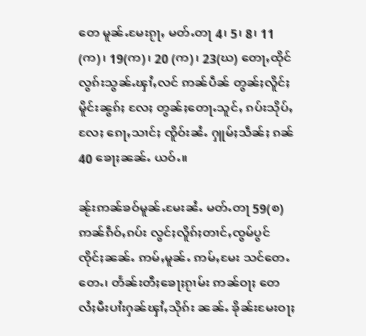တေ မူၼ်ႉမႄးၵႂႃႇ မတ်ႉတႃ 4၊ 5၊ 8၊ 11 (က)၊ 19(က)၊ 20 (က)၊ 23(ဃ) တေႃႇထိုင် လွၵ်းသွၼ်ႉၾၢႆႇလင် ဢၼ်ပဵၼ် တွၼ်ႈလိူင်ႈမိူင်းၼွၵ်ႈ လႄႈ တွၼ်ႈတေႃႉသူင်ႇ ၵပ်းသိုပ်ႇ လႄႈ ၵေႃႇသၢင်ႈ ၸိူဝ်းၼႆႉ ႁူမ်ႈသဵၼ်ႈ ၵၼ် 40 ၶေႃႈၼၼ်ႉ ယဝ်ႉ။

ၼႂ်းဢၼ်ၶဝ်မူၼ်ႉမႄးၼႆႉ မတ်ႉတႃ 59(စ) ဢၼ်ၵဵဝ်ႇၵပ်း လွင်ႈလိူၵ်ႈတၢင်ႇၸွမ်ပွင်ၸိုင်ႈၼၼ်ႉ ဢမ်ႇမူၼ်ႉ ဢမ်ႇမႄး သင်တေႉတေႉ၊ တႅၼ်းတီႈၶေႃႈၵႂၢမ်း ဢၼ်ဝႃႈ တေလႆႈမီးပၢႆးႁၼ်ၾၢႆႇသိုၵ်း ၼၼ်ႉ ၶိုၼ်းမႄးဝႃႈ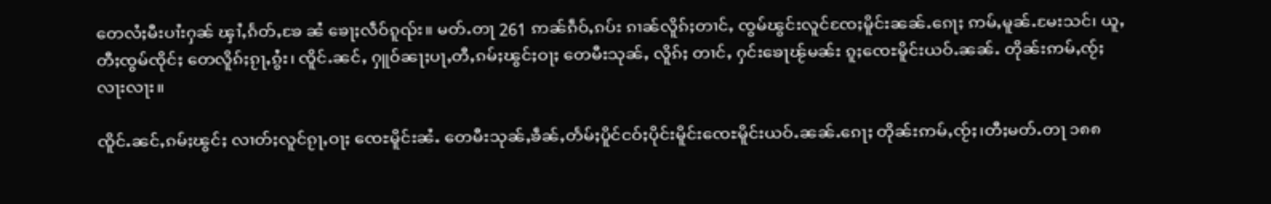တေလႆႈမီးပၢႆးႁၼ် ၾၢႆႇၵႅတ်ႇၶႄ ၼႆ ၶေႃႈလဵဝ်ၵူၺ်း။ မတ်ႉတႃ 261 ဢၼ်ၵဵဝ်ႇၵပ်း ၵၢၼ်လိူၵ်ႈတၢင်ႇ ၸွမ်ၽွင်းလူင်ၸႄႈမိူင်းၼၼ်ႉၵေႃႈ ဢမ်ႇမူၼ်ႉမႄးသင်၊ ယူႇတီႈၸွမ်ၸိုင်ႈ တေလိူၵ်ႈၵႂႃႇၵွႆး၊ ၸိူင်ႉၼင်ႇ ႁူဝ်ၼႃႈပႃႇတီႇၵမ်ႈၽွင်ႈဝႃႈ တေမီးသုၼ်ႇ လိူၵ်ႈ တၢင်ႇ ႁင်းၶေႃၽႂ်မၼ်း ၵူႈၸေႊမိူင်းယဝ်ႉၼၼ်ႉ တိုၼ်းဢမ်ႇၸႂ်ႈလႃးလႃး။

ၸိူင်ႉၼင်ႇၵမ်ႈၽွင်ႈ လၢတ်ႈလူင်ၵႂႃႇဝႃႈ ၸေႊမိူင်းၼႆႉ တေမီးသုၼ်ႇၶဵၼ်ႇတႅမ်ႈပိူင်ငဝ်ႈပိုင်းမိူင်းၸေႊမိူင်းယဝ်ႉၼၼ်ႉၵေႃႈ တိုၼ်းဢမ်ႇၸႂ်ႈ၊တီႈမတ်ႉတႃ ၁၈၈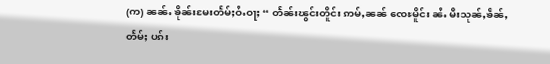(က) ၼၼ်ႉ ၶိုၼ်းမႄးတႅမ်ႈဝႆႉဝႃႈ “ တႅၼ်းၽွင်းတိူင်း ဢမ်ႇၼၼ် ၸေႊမိူင်း ၼႆႉ မီးသုၼ်ႇၶဵၼ်ႇတႅမ်ႈ ပၵ်း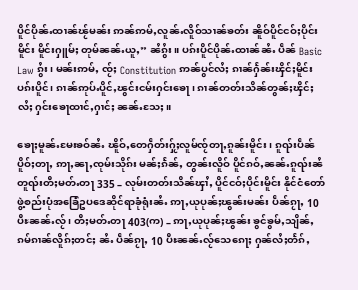ပိူင်ပိုၼ်ႉထၢၼ်ၽႂ်မၼ်း ဢၼ်ဢမ်ႇလူၼ်ႉလိူဝ်သၢၼ်ၶတ်း ၼိူဝ်ပိူင်ငဝ်ႈပိုင်းမိူင်း မိူင်းႁူမ်ႈ တုမ်ၼၼ်ႉယူႇ” ၼႆၵွႆး။ ပၵ်းပိူင်ပိုၼ်ႉထၢၼ်ၼႆႉ ပဵၼ် Basic Law ၵွႆး၊ မၼ်းဢမ်ႇ ၸႂ်ႈ Constitution ဢၼ်ပွင်လႆႈ ၵၢၼ်ႁႅၼ်းၾိင်ႈမိူင်းပၵ်းပိူင်၊ ၵၢၼ်ဢုပ်ႉပိူင်ႇၽွင်းငမ်းႁင်းၶေႃ၊ ၵၢၼ်တတ်းသိၼ်တွၼ်ႈၾိင်ႈလႆႈ ႁင်းၶေႃထၢင်ႇႁၢင်ႈ ၼၼ်ႉသႄႈ။

ၶေႃႈမူၼ်ႉမႄးၶဝ်ၼႆႉ ၽိူဝ်ႇတေႁဵတ်းႁႂ်ႈလူမ်ၸႂ်တႃႇၵူၼ်းမိူင်း၊ ၵူၺ်းပဵၼ်ပိူဝ်ႈတႃႇ ဢႃႇၼႃႇၸုမ်းသိုၵ်း မၼ်ႈၵႅၼ်ႇ တွၼ်းလိူဝ် ပိူင်ၵဝ်ႇၼၼ်ႉၵူၺ်းၼႆ တူၺ်းတီႈမတ်ႉတႃ 335 – လုမ်းတတ်းသိၼ်ၾၢႆႇ ပိူင်ငဝ်ႈပိုင်းမိူင်း နိုင်ငံတော် ဖွဲ့စည်းပုံအခြေံဥပဒေဆိုင်ရာခုံရုံးၼႆႉ ဢႃႇယုပုၼ်ႈၽွၼ်းမၼ်း ပဵၼ်ၵႂႃႇ 10 ပီႊၼၼ်ႉလႂ်၊ တီႈမတ်ႉတႃ 403(က) – ဢႃႇယုပုၼ်ႈၽွၼ်း ၶွင်ၶွမ်ႇသျိၼ်ႇၵမ်ၵၢၼ်လိူၵ်ႈတင်ႈ ၼႆႉ ပဵၼ်ၵႂႃႇ 10 ပီႊၼၼ်ႉလႂ်သေၵေႃႈ ႁၼ်လႆႈတႅၵ်ႇ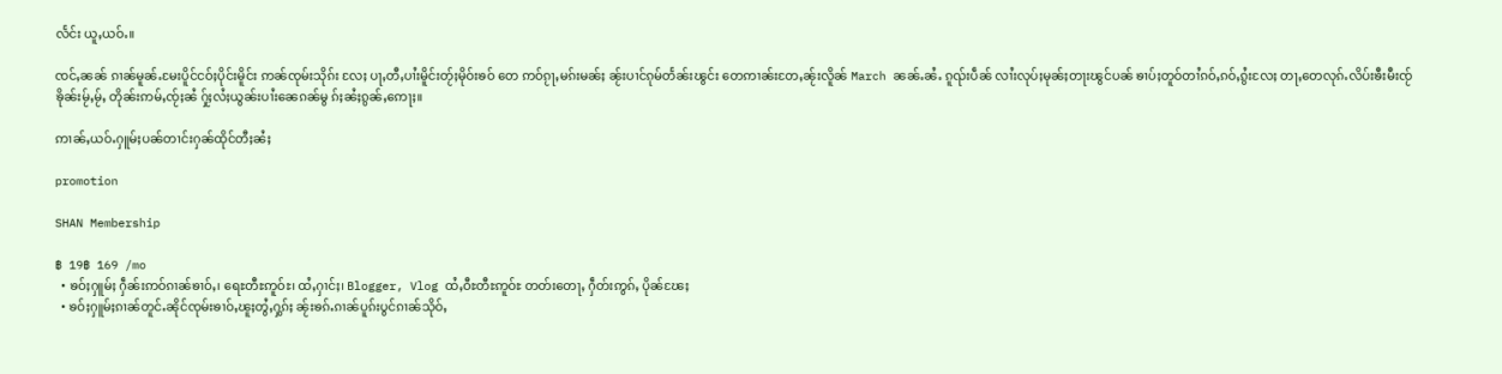လႅင်း ယူႇယဝ်ႉ။

ၸင်ႇၼၼ် ၵၢၼ်မူၼ်ႉမႄးပိူင်ငဝ်ႈပိုင်းမိူင်း ဢၼ်ၸုမ်းသိုၵ်း လႄႈ ပႃႇတီႇပၢႆးမိူင်းတႂ်ႈမိုဝ်းၶဝ် တေ ဢဝ်ၵႂႃႇမၵ်းမၼ်ႈ ၼႂ်းပၢင်ၵုမ်တႅၼ်းၽွင်း တေဢၢၼ်းတႄႇၼႂ်းလိူၼ် March ၼၼ်ႉၼႆႉ ၵူၺ်းပဵၼ် လၢႆးလုပ်ႈမုၼ်ႈတႃးၽွင်ပၼ် ၶၢပ်ႈတူဝ်တၢႆၵဝ်ႇၵဝ်ႇၵွႆးလႄႈ တႃႇတေလုၵ်ႉလိပ်းၶီးမီးၸႂ်ၶိုၼ်းမႂ်ႇမႂ်ႇ တိုၼ်းဢမ်ႇၸႂ်ႈၼႆ ႁႂ်ႈလႆႈယွၼ်းပၢႆးၼေၵၼ်မွ ၵ်ႈၼႆႈၵွၼ်ႇဢေႃႈ။

ဢၢၼ်ႇယဝ်ႉႁူမ်ႈပၼ်တၢင်းႁၼ်ထိုင်တီႈၼႆႈ

promotion

SHAN Membership

฿ 19฿ 169 /mo
  • ၶဝ်ႈႁူမ်ႈ ႁဵၼ်းဢဝ်ၵၢၼ်ၶၢဝ်ႇ၊ ရေႊတီႊဢူဝ်ႊ၊ ထႆႇႁၢင်ႈ၊ Blogger, Vlog ထႆႇဝီႊတီႊဢူဝ်ႊ တတ်းတေႃႇ ႁဵတ်းဢွၵ်ႇ ပိုၼ်ၽႄႈ
  • ၶဝ်ႈႁူမ်ႈၵၢၼ်တူင်ႉၼိုင်ၸုမ်းၶၢဝ်ႇၽူႈတွႆႇႁွၵ်ႈ ၼႂ်းၶၵ်ႉၵၢၼ်ပူၵ်းပွင်ၵၢၼ်သိုဝ်ႇ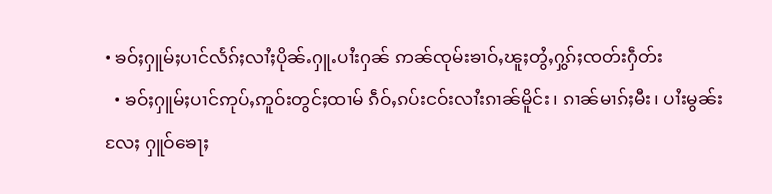• ၶဝ်ႈႁူမ်ႈပၢင်လႅၵ်ႈလၢႆႈပိုၼ်ႉႁူႉပၢႆးႁၼ် ဢၼ်ၸုမ်းၶၢဝ်ႇၽူႈတွႆႇႁွၵ်ႈၸတ်းႁဵတ်း
  • ၶဝ်ႈႁူမ်ႈပၢင်ဢုပ်ႇဢူဝ်းတွင်ႈထၢမ် ၵဵဝ်ႇၵပ်းငဝ်းလၢႆးၵၢၼ်မိူင်း၊ ၵၢၼ်မၢၵ်ႈမီး၊ ပၢႆးမွၼ်း လႄႈ ႁူဝ်ၶေႃႈ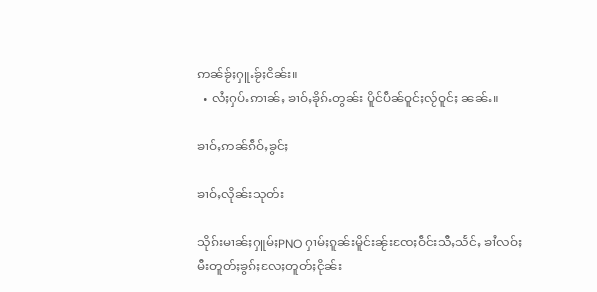ဢၼ်ၶႂ်ႈႁူႉၶႂ်ႈငိၼ်း။
  • လႆႈႁပ်ႉဢၢၼ်ႇ ၶၢဝ်ႇၶိုၵ်ႉတွၼ်း ပိူင်ပဵၼ်ဝူင်ႈလႂ်ဝူင်ႈ ၼၼ်ႉ။

ၶၢဝ်ႇဢၼ်ၵဵဝ်ႇၶွင်ႈ

ၶၢဝ်ႇလိုၼ်းသုတ်း

သိုၵ်းမၢၼ်ႈႁူမ်ႈPNO ႁၢမ်ႈၵူၼ်းမိူင်းၼႂ်းၸႄႈဝဵင်းသီႇသႅင်ႇ ၶၢႆလဝ်ႈ မီးတူတ်ႈၶွၵ်ႈလႄႈတူတ်ႈငိုၼ်း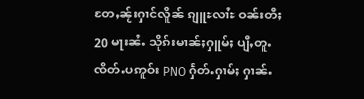တႄႇၼႂ်းႁၢင်လိူၼ် ၵျူႊလၢႆႊ ဝၼ်းတီႈ 20 မႃးၼႆႉ သိုၵ်းမၢၼ်ႈႁူမ်ႈ ပျီႇတူႉၸိတ်ႉပဢူဝ်း PNO ႁႅတ်ႉႁၢမ်ႈ ႁၢၼ်ႉ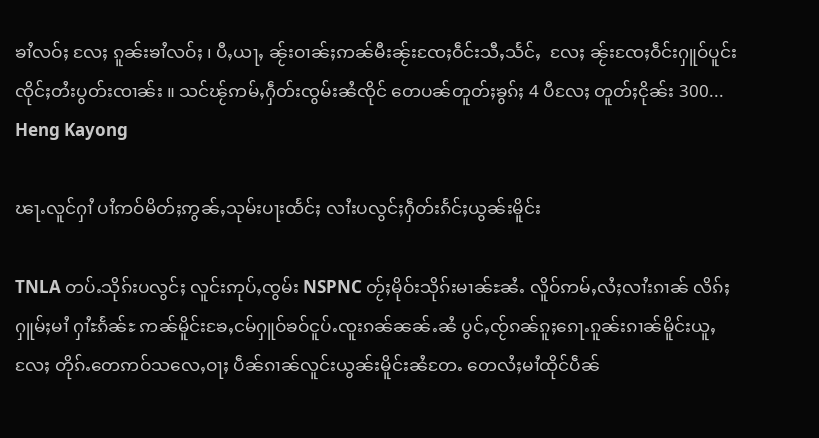ၶၢႆလဝ်ႈ လႄႈ ၵူၼ်းၶၢႆလဝ်ႈ ၊ ပီႇယႃႇ ၼႂ်းဝၢၼ်ႈဢၼ်မီးၼႂ်းၸႄႈဝဵင်းသီႇသႅင်ႇ  လႄႈ ၼႂ်းၸႄႈဝဵင်းႁူဝ်ပူင်း ၸိုင်ႈတႆးပွတ်းၸၢၼ်း ။ သင်ၽႂ်ဢမ်ႇႁဵတ်းၸွမ်းၼႆၸိုင် တေပၼ်တူတ်ႈၶွၵ်ႈ 4 ပီလႄႈ တူတ်ႈငိုၼ်း 300...
Heng Kayong

ၽႃႉလူင်ႁၢႆ ပၢႆဢဝ်မိတ်ႈဢွၼ်ႇသုမ်းပႃးထႅင်ႈ လၢႆးပလွင်ႈႁဵတ်းၵႅင်ႈယွၼ်းမိူင်း

TNLA တပ်ႉသိုၵ်းပလွင်ႈ လူင်းဢုပ်ႇၸွမ်း NSPNC တႂ်ႈမိုဝ်းသိုၵ်းမၢၼ်ႊၼႆႉ လိူဝ်ဢမ်ႇလႆႈလၢႆးၵၢၼ် လိၵ်ႈႁူမ်ႈမၢႆ ႁၢႆႊၵႅၼ်ႊ ဢၼ်မိူင်းၶႄႇငမ်ႁူဝ်ၶဝ်ငူပ်ႉၸူးၵၼ်ၼၼ်ႉၼႆ ပွင်ႇၸႂ်ၵၼ်ၵူႈၵေႃႉၵူၼ်းၵၢၼ်မိူင်းယူႇလႄႈ တိုၵ်ႉတေဢဝ်သလေႇဝႃႈ ပဵၼ်ၵၢၼ်လူင်းယွၼ်းမိူင်းၼႆတႄႉ တေလႆႈမၢႆထိုင်ပဵၼ်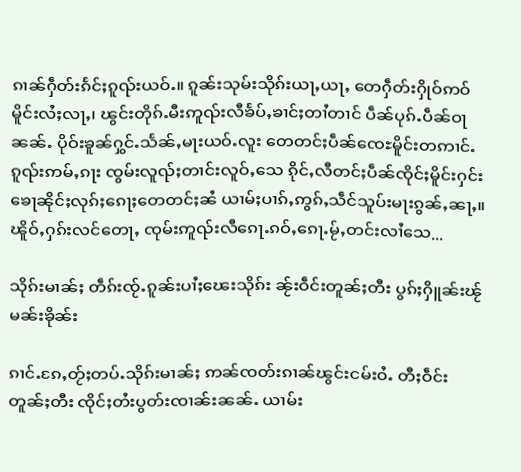ၵၢၼ်ႁဵတ်းၵႅင်ႈၵူၺ်းယဝ်ႉ။ ၵူၼ်းသုမ်းသိုၵ်းယႃႇယႃႇ တေႁဵတ်းႁိုဝ်ဢဝ်မိူင်းလႆႈလႃႇ၊ ၽွင်းတိုၵ်ႉမီးဢူၺ်းလီၶႅပ်ႇၶၢင်ႈတၢႆတၢင် ပဵၼ်ပုၵ်ႉပဵၼ်ဝႃ ၼၼ်ႉ ပိုဝ်းၶူၼ်ႁွင်ႉသႅၼ်ႇမႃးယဝ်ႉလူး တေတင်ႈပဵၼ်ၸေႊမိူင်းတဢၢင်ႉၵူၺ်းဢမ်ႇၵႃး ၸွမ်းလူၺ်ႈတၢင်းလူဝ်ႇသေ ၵိုင်ႇလီတင်ႈပဵၼ်ၸိုင်ႈမိူင်းႁင်းၶေႃၼိုင်ႈလုၵ်ႈၵေႃႈတေတင်ႈၼႆ ယၢမ်ႈပၢၵ်ႇဢွၵ်ႇသဵင်သူပ်းမႃးၵွၼ်ႇၼႃႇ။ ၽိူဝ်ႇႁၵ်းလင်တေႃႇ ၸုမ်းဢူၺ်းလီၵေႃႉၵဝ်ႇၵေႃႉမႂ်ႇတင်းလၢႆသေ...

သိုၵ်းမၢၼ်ႈ တဵၵ်းၸႂ်ႉၵူၼ်းပၢႆႈၽေးသိုၵ်း ၼႂ်းဝဵင်းတူၼ်ႈတီး ပွၵ်ႈႁိူၼ်းၽႂ်မၼ်းၶိုၼ်း

ၵၢင်ႉၵႄႇတႂ်ႈတပ်ႉသိုၵ်းမၢၼ်ႈ ဢၼ်ၸတ်းၵၢၼ်ၽွင်းငမ်းဝႆႉ တီႈဝဵင်းတူၼ်ႈတီး ၸိုင်ႈတႆးပွတ်းၸၢၼ်းၼၼ်ႉ ယၢမ်း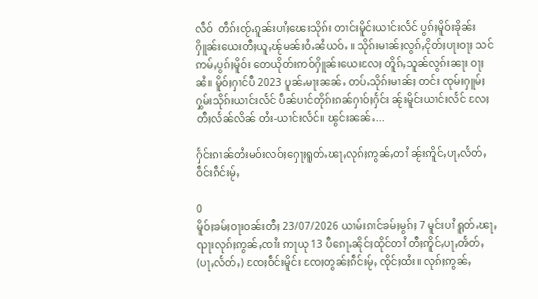လဵဝ်  တဵၵ်းၸႂ်ႉၵူၼ်းပၢႆႈၽေးသိုၵ်း တၢင်းမိူင်းယၢင်းလႅင် ပွၵ်ႈမိူဝ်းၶိုၼ်းႁိူၼ်းယေးတီႈယူႇၽႂ်မၼ်းဝႆႉၼႆယဝ်ႉ ။ သိုၵ်းမၢၼ်ႈလွၵ်ႇငိုတ်ႈပႃးဝႃႈ သင်ဢမ်ႇပွၵ်ႈမိူဝ်း တေယိုတ်းဢဝ်ႁိူၼ်းယေးလႄႈ တိူၵ်ႇသူၼ်လွၵ်းၼႃး ဝႃႈၼႆ။ မိူဝ်ႈႁၢင်ပီ 2023 ပူၼ်ႉမႃးၼၼ်ႉ တပ်ႉသိုၵ်းမၢၼ်ႈ တင်း ၸုမ်းႁူမ်ႈႁွမ်းသိုၵ်းယၢင်းလႅင် ပဵၼ်ပၢင်တိုၵ်းၵၼ်ႁၢဝ်ႈႁႅင်း ၼႂ်းမိူင်းယၢင်းလႅင် လႄႈ တီႈလႅၼ်လိၼ် တႆး-ယၢင်းလႅင်။ ၽွင်းၼၼ်ႉ...

ႁႅင်းၵၢၼ်တႆးမဝ်းလဝ်ႈႁေႃႈရူတ်ႉၽႃႇလုၵ်ႈဢွၼ်ႇတၢႆ ၼႂ်းဢိူင်ႇပႃႇလႅတ်ႇ ဝဵင်းၵဵင်းမႂ်ႇ

0
မိူဝ်ႈၶမ်ႈဝႃးဝၼ်းတီႈ 23/07/2026 ယၢမ်းၵၢင်ၶမ်ႈမွၵ်ႈ 7 မူင်းပၢႆ ရူတ်ႉၽႃႇၺႃးလုၵ်ႈဢွၼ်ႇၸၢႆး ဢႃယု 13 ပီၵေႃႉၼိုင်ႈထိုင်တၢႆ တီႈဢိူင်ႇပႃႇၻႅတ်ႇ(ပႃႇလႅတ်ႇ) ၸႄႈဝဵင်းမိူင်း ၸႄႈတွၼ်ႈၵဵင်းမႂ်ႇ ၸိုင်ႈထႆး။ လုၵ်ႈဢွၼ်ႇ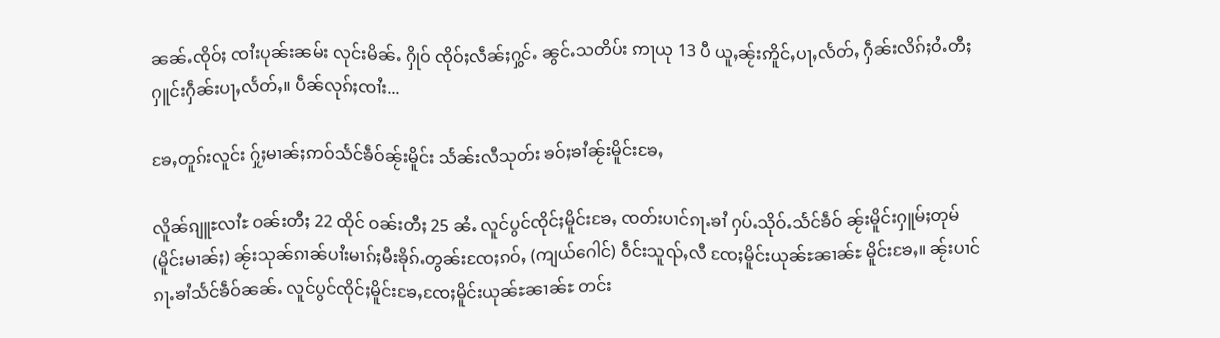ၼၼ်ႉၸိုဝ်ႈ ၸၢႆးပုၼ်းၼမ်း လုင်းမိၼ်ႉ ႁိုဝ် ၸိုဝ်ႈလဵၼ်ႈႁွင်ႉ ၼွင်ႉသတိပ်း ဢႃယု 13 ပီ ယူႇၼႂ်းဢိူင်ႇပႃႇလႅတ်ႇ ႁဵၼ်းလိၵ်ႈဝႆႉတီႈႁူင်းႁဵၼ်းပႃႇလႅတ်ႇ။ ပဵၼ်လုၵ်ႈၸၢႆး...

ၶႄႇတူၵ်းလူင်း ႁႂ်ႈမၢၼ်ႈဢဝ်သႅင်ၶဵဝ်ၼႂ်းမိူင်း သႅၼ်းလီသုတ်း ၶဝ်ႈၶၢႆၼႂ်းမိူင်းၶႄႇ

လိူၼ်ၵျူႊလၢႆႊ ဝၼ်းတီႈ 22 ထိုင် ဝၼ်းတီႈ 25 ၼႆႉ လူင်ပွင်ၸိုင်ႈမိူင်းၶႄႇ ၸတ်းပၢင်ၵႃႉၶၢႆ ႁပ်ႉသိုဝ်ႉသႅင်ၶဵဝ် ၼႂ်းမိူင်းႁူမ်ႈတုမ် (မိူင်းမၢၼ်ႈ) ၼႂ်းသုၼ်ၵၢၼ်ပၢႆးမၢၵ်ႈမီးၶိုၵ်ႉတွၼ်းၸႄႈၵဝ်ႇ (ကျယ်‌ဂေါင်) ဝဵင်းသူၺ်ႇလီ ၸႄႈမိူင်းယုၼ်ႊၼၢၼ်ႊ မိူင်းၶႄႇ။ ၼႂ်းပၢင်ၵႃႉၶၢႆသႅင်ၶဵဝ်ၼၼ်ႉ လူင်ပွင်ၸိုင်ႈမိူင်းၶႄႇၸႄႈမိူင်းယုၼ်ႊၼၢၼ်ႊ တင်း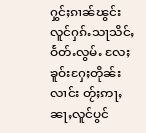ႁွင်ႈၵၢၼ်ၽွင်းလူင်ႁၵ်ႉသႃသိင်ႇဝႅတ်ႉလွမ်ႉ လႄႈ ၶူဝ်းႁႄႈတိုၼ်းလၢင်း တႂ်ႈဢႃႇၼႃႇလူင်ပွင်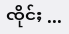ၸိုင်ႈ ...